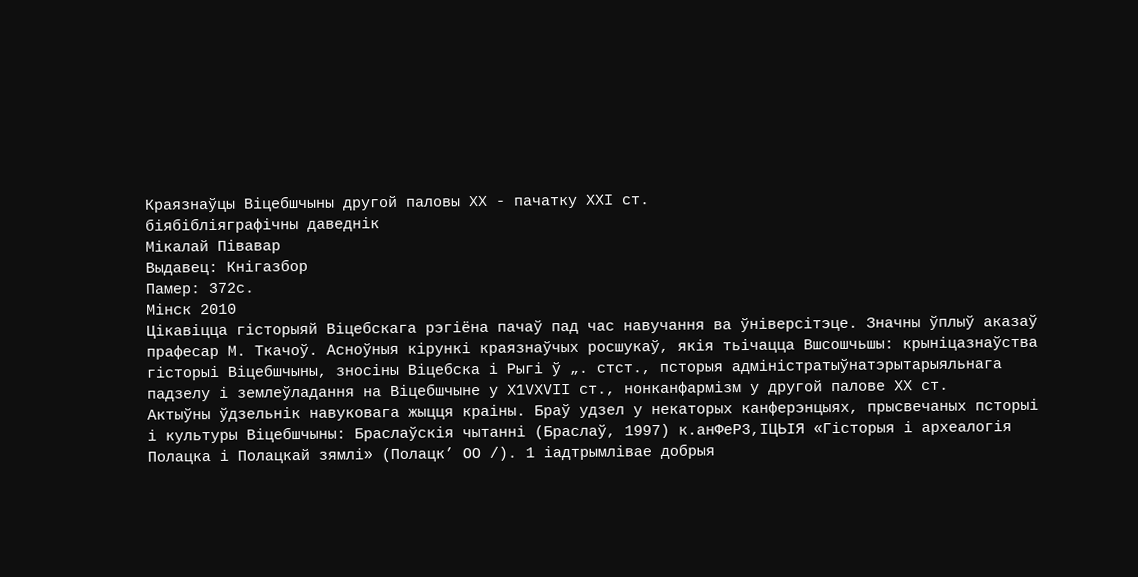Краязнаўцы Віцебшчыны другой паловы XX - пачатку XXI ст.
біябібліяграфічны даведнік
Мікалай Півавар
Выдавец: Кнігазбор
Памер: 372с.
Мінск 2010
Цікавіцца гісторыяй Віцебскага рэгіёна пачаў пад час навучання ва ўніверсітэце. Значны ўплыў аказаў прафесар М. Ткачоў. Асноўныя кірункі краязнаўчых росшукаў, якія тьічацца Вшсошчьшы: крыніцазнаўства гісторыі Віцебшчыны, зносіны Віцебска і Рыгі ў „. стст., псторыя адміністратыўнатэрытарыяльнага падзелу і землеўладання на Віцебшчыне у X1VXVII ст., нонканфармізм у другой палове XX ст.
Актыўны ўдзельнік навуковага жыцця краіны. Браў удзел у некаторых канферэнцыях, прысвечаных псторыі і культуры Віцебшчыны: Браслаўскія чытанні (Браслаў, 1997) к.анФеР3,ІЦЬІЯ «Гісторыя і археалогія Полацка і Полацкай зямлі» (Полацк’ ОО /). 1 іадтрымлівае добрыя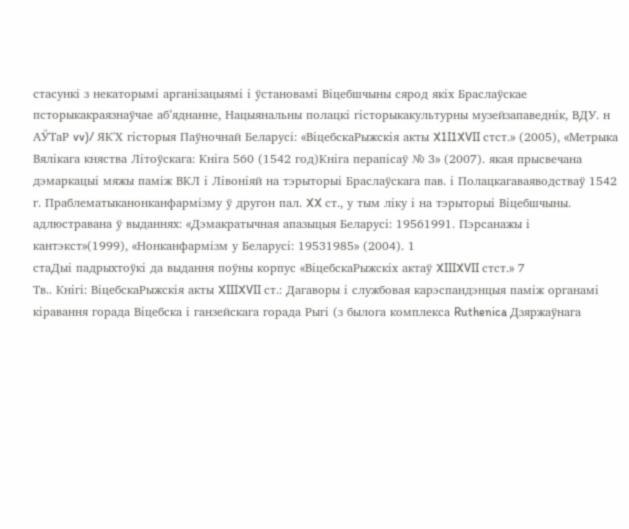стасункі з некаторымі арганізацыямі і ўстановамі Віцебшчыны сярод якіх Браслаўскае псторыкакраязнаўчае аб’яднанне, Нацыянальны полацкі гісторыкакультурны музейзапаведнік, ВДУ. н
АЎТаР vv)/ ЯК'Х гісторыя Паўночнай Беларусі: «ВіцебскаРыжскія акты X1I1XVII стст.» (2005), «Метрыка Вялікага княства Літоўскага: Кніга 560 (1542 год)Кніга перапісаў № 3» (2007). якая прысвечана дэмаркацыі мяжы паміж ВКЛ і Лівоніяй на тэрыторыі Браслаўскага пав. і Полацкагаваяводстваў 1542 г. Праблематыканонканфармізму ў другон пал. XX ст., у тым ліку і на тэрыторыі Віцебшчыны. адлюстравана ў выданнях: «Дэмакратычная апазыцыя Беларусі: 19561991. Пэрсанажы і кантэкст»(1999), «Нонканфармізм у Беларусі: 19531985» (2004). 1
стаДыі падрыхтоўкі да выдання поўны корпус «ВіцебскаРыжскіх актаў XIIIXVII стст.» 7
Тв.. Кнігі: ВіцебскаРыжскія акты XIIIXVII ст.: Дагаворы і службовая карэспандэнцыя паміж органамі кіравання горада Віцебска і ганзейскага горада Рыгі (з былога комплекса Ruthenica Дзяржаўнага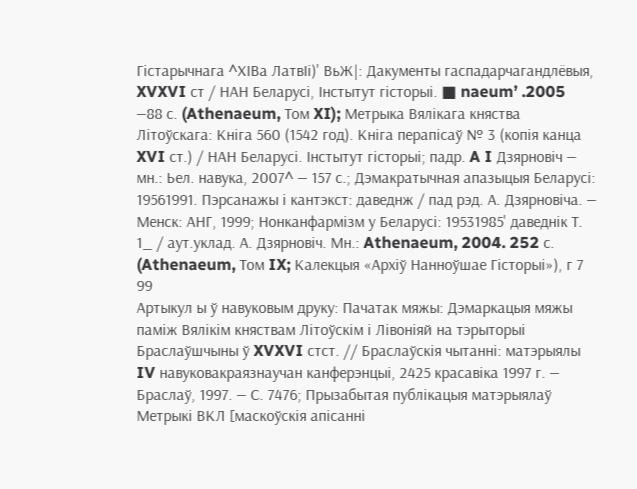Гістарычнага ^ХІВа ЛатвІі)' ВьЖ|: Дакументы гаспадарчагандлёвыя, XVXVI ст / НАН Беларусі, Інстытут гісторыі. ■ naeum’ .2005 —88 с. (Athenaeum, Том XI); Метрыка Вялікага княства Літоўскага: Кніга 560 (1542 год). Кніга перапісаў № 3 (копія канца XVI ст.) / НАН Беларусі. Інстытут гісторыі; падр. A I Дзярновіч — мн.: Ьел. навука, 2007^ — 157 с.; Дэмакратычная апазыцыя Беларусі: 19561991. Пэрсанажы і кантэкст: даведнж / пад рэд. А. Дзярновіча. — Менск: АНГ, 1999; Нонканфармізм у Беларусі: 19531985' даведнік Т. 1_ / аут.уклад. А. Дзярновіч. Мн.: Athenaeum, 2004. 252 с. (Athenaeum, Том IX; Калекцыя «Архіў Нанноўшае Гісторыі»), г 7
99
Артыкул ы ў навуковым друку: Пачатак мяжы: Дэмаркацыя мяжы паміж Вялікім княствам Літоўскім і Лівоніяй на тэрыторыі Браслаўшчыны ў XVXVI стст. // Браслаўскія чытанні: матэрыялы IV навуковакраязнаучан канферэнцыі, 2425 красавіка 1997 г. — Браслаў, 1997. — С. 7476; Прызабытая публікацыя матэрыялаў Метрыкі ВКЛ [маскоўскія апісанні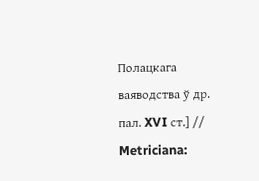Полацкага ваяводства ў др. пал. XVI ст.] // Metriciana: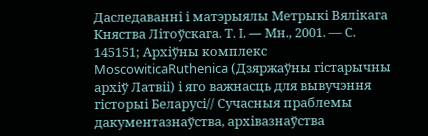Даследаванні і матэрыялы Метрыкі Вялікага Княства Літоўскага. Т. I. — Мн., 2001. — С. 145151; Архіўны комплекс MoscowiticaRuthenica (Дзяржаўны гістарычны архіў Латвіі) і яго важнасць для вывучэння гісторыі Беларусі// Сучасныя праблемы дакументазнаўства, архівазнаўства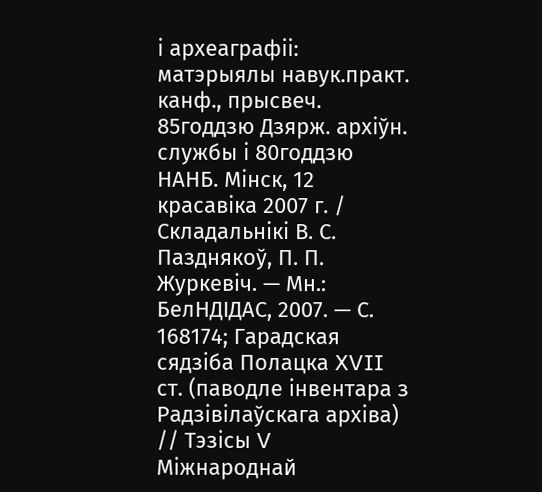і археаграфіі: матэрыялы навук.практ. канф., прысвеч. 85годдзю Дзярж. архіўн. службы і 80годдзю НАНБ. Мінск, 12 красавіка 2007 г. / Складальнікі В. С. Пазднякоў, П. П. Журкевіч. — Мн.: БелНДІДАС, 2007. — С. 168174; Гарадская сядзіба Полацка XVII ст. (паводле інвентара з Радзівілаўскага архіва) // Тэзісы V Міжнароднай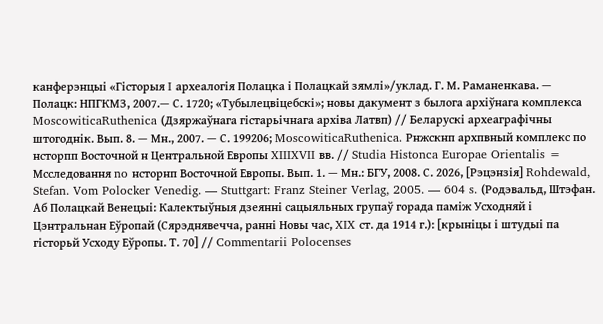канферэнцыі «Гісторыя I археалогія Полацка і Полацкай зямлі»/уклад. Г. М. Раманенкава. — Полацк: НПГКМЗ, 2007.— С. 1720; «Тубылецвіцебскі»; новы дакумент з былога архіўнага комплекса MoscowiticaRuthenica (Дзяржаўнага гістарьічнага архіва Латвп) // Беларускі археаграфічны штогоднік. Вып. 8. — Мн., 2007. — С. 199206; MoscowiticaRuthenica. Рнжскнп архпвный комплекс по нсторпп Восточной н Центральной Европы XIIIXVII вв. // Studia Histonca Europae Orientalis = Мсследовання no нсторнп Восточной Европы. Вып. 1. — Мн.: БГУ, 2008. С. 2026, [Рэцэнзія] Rohdewald, Stefan. Vom Polocker Venedig. — Stuttgart: Franz Steiner Verlag, 2005. — 604 s. (Родэвальд, Штэфан. Аб Полацкай Венецыі: Калектыўныя дзеянні сацыяльных групаў горада паміж Усходняй і Цэнтральнан Еўропай (Сярэднявечча, ранні Новы час, XIX ст. да 1914 г.): [крыніцы і штудыі па гісторьй Усходу Еўропы. Т. 70] // Commentarii Polocenses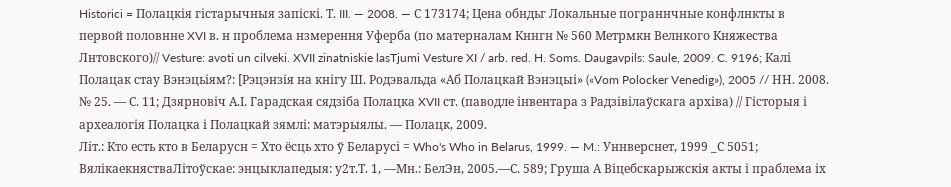Historici = Полацкія гістарычныя запіскі. Т. III. — 2008. — С 173174; Цена обндьг Локальные пограннчные конфлнкты в первой половнне XVI в. н проблема нзмерення Уферба (по матерналам Кннгн № 560 Метрмкн Велнкого Княжества Лнтовского)// Vesture: avoti un cilveki. XVII zinatniskie lasTjumi Vesture XI / arb. red. H. Soms. Daugavpils: Saule, 2009. C. 9196; Калі Полацак стау Вэнэцьіям?: [Рэцэнзія на кнігу Ш. Родэвальда «Аб Полацкай Вэнэцыі» («Vom Polocker Venedig»), 2005 // НН. 2008. № 25. — С. 11; Дзярновіч А.І. Гарадская сядзіба Полацка XVII ст. (паводле інвентара з Радзівілаўскага архіва) // Гісторыя і археалогія Полацка і Полацкай зямлі: матэрыялы. — Полацк, 2009.
Літ.: Кто есть кто в Беларусн = Хто ёсць хто ў Беларусі = Who's Who in Belarus, 1999. — M.: Уннверснет, 1999 _С 5051; ВялікаекнястваЛітоўскае: энцыклапедыя: у2т.Т. 1, —Мн.: БелЭн, 2005.—С. 589; Груша А Віцебскарыжскія акты і праблема іх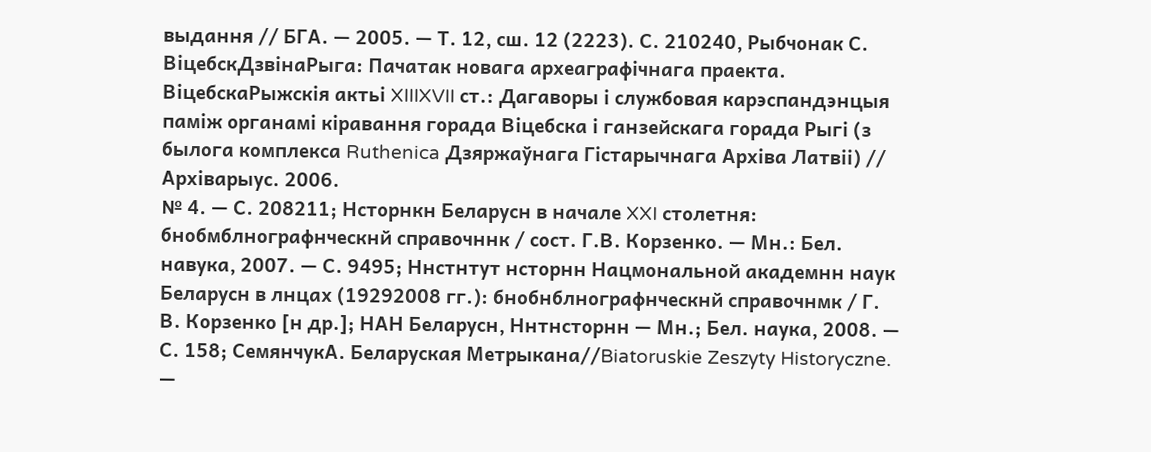выдання // БГА. — 2005. — Т. 12, сш. 12 (2223). С. 210240, Рыбчонак С. ВіцебскДзвінаРыга: Пачатак новага археаграфічнага праекта. ВіцебскаРыжскія актьі XIIIXVII ст.: Дагаворы і службовая карэспандэнцыя паміж органамі кіравання горада Віцебска і ганзейскага горада Рыгі (з былога комплекса Ruthenica Дзяржаўнага Гістарычнага Архіва Латвіі) // Архіварыус. 2006.
№ 4. — С. 208211; Нсторнкн Беларусн в начале XXI столетня: бнобмблнографнческнй справочннк / сост. Г.В. Корзенко. — Мн.: Бел. навука, 2007. — С. 9495; Ннстнтут нсторнн Нацмональной академнн наук Беларусн в лнцах (19292008 гг.): бнобнблнографнческнй справочнмк / Г. В. Корзенко [н др.]; НАН Беларусн, Ннтнсторнн — Мн.; Бел. наука, 2008. — С. 158; СемянчукА. Беларуская Метрыкана//Biatoruskie Zeszyty Historyczne. —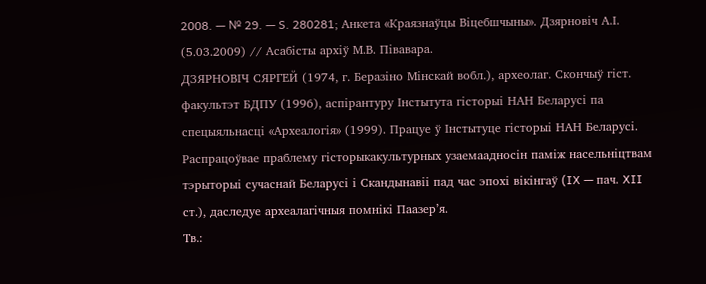2008. — № 29. — S. 280281; Анкета «Краязнаўцы Віцебшчыны». Дзярновіч А.І. (5.03.2009) // Асабісты архіў М.В. Півавара.
ДЗЯРНОВІЧ СЯРГЕЙ (1974, г. Беразіно Мінскай вобл.), археолаг. Скончыў гіст. факультэт БДПУ (1996), аспірантуру Інстытута гісторыі НАН Беларусі па спецыяльнасці «Археалогія» (1999). Працуе ў Інстытуце гісторыі НАН Беларусі. Распрацоўвае праблему гісторыкакультурных узаемаадносін паміж насельніцтвам тэрыторыі сучаснай Беларусі і Скандынавіі пад час эпохі вікінгаў (IX — пач. XII ст.), даследуе археалагічныя помнікі Паазер’я.
Тв.: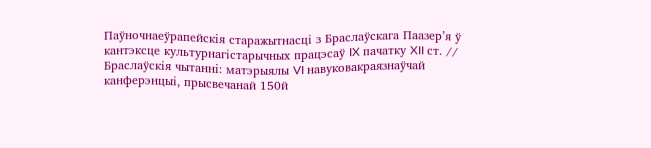Паўночнаеўрапейскія старажытнасці з Браслаўскага Паазер’я ў кантэксце культурнагістарычных працэсаў IX пачатку XII ст. // Браслаўскія чытанні: матэрыялы VI навуковакраязнаўчай канферэнцыі, прысвечанай 150й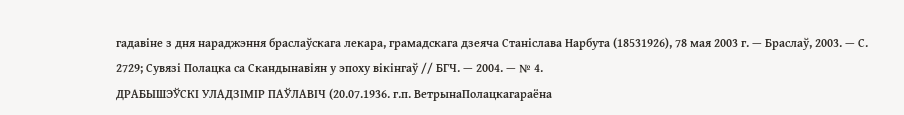гадавіне з дня нараджэння браслаўскага лекара, грамадскага дзеяча Станіслава Нарбута (18531926), 78 мая 2003 г. — Браслаў, 2003. — С. 2729; Сувязі Полацка са Скандынавіян у эпоху вікінгаў // БГЧ. — 2004. — № 4.
ДРАБЫШЭЎСКІ УЛАДЗІМІР ПАЎЛАВІЧ (20.07.1936. г.п. ВетрынаПолацкагараёна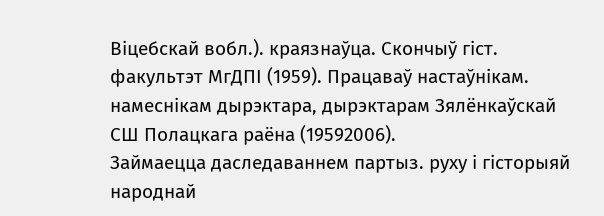Віцебскай вобл.). краязнаўца. Скончыў гіст. факультэт МгДПІ (1959). Працаваў настаўнікам. намеснікам дырэктара, дырэктарам Зялёнкаўскай СШ Полацкага раёна (19592006).
Займаецца даследаваннем партыз. руху і гісторыяй народнай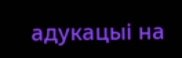адукацыі на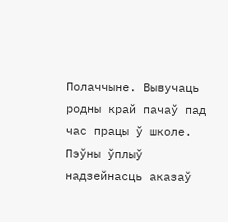Полаччыне. Вывучаць родны край пачаў пад час працы ў школе. Пэўны ўплыў надзейнасць аказаў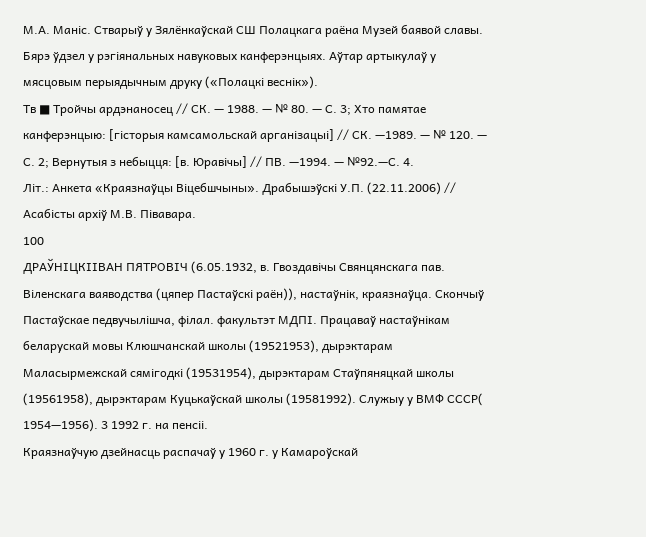М.А. Маніс. Стварыў у Зялёнкаўскай СШ Полацкага раёна Музей баявой славы. Бярэ ўдзел у рэгіянальных навуковых канферэнцыях. Аўтар артыкулаў у мясцовым перыядычным друку («Полацкі веснік»).
Тв ■ Тройчы ардэнаносец // СК. — 1988. — № 80. — С. 3; Хто памятае канферэнцыю: [гісторыя камсамольскай арганізацыі] // СК. —1989. — № 120. — С. 2; Вернутыя з небыцця: [в. Юравічы] // ПВ. —1994. — №92.—С. 4.
Літ.: Анкета «Краязнаўцы Віцебшчыны». Драбышэўскі У.П. (22.11.2006) // Асабісты архіў М.В. Півавара.
100
ДРАЎНІЦКІІВАН ПЯТРОВІЧ (6.05.1932, в. Гвоздавічы Свянцянскага пав. Віленскага ваяводства (цяпер Пастаўскі раён)), настаўнік, краязнаўца. Скончыў Пастаўскае педвучылішча, філал. факультэт МДПІ. Працаваў настаўнікам беларускай мовы Клюшчанскай школы (19521953), дырэктарам Маласырмежскай сямігодкі (19531954), дырэктарам Стаўпяняцкай школы (19561958), дырэктарам Куцькаўскай школы (19581992). Служыу у ВМФ СССР( 1954—1956). 3 1992 г. на пенсіі.
Краязнаўчую дзейнасць распачаў у 1960 г. у Камароўскай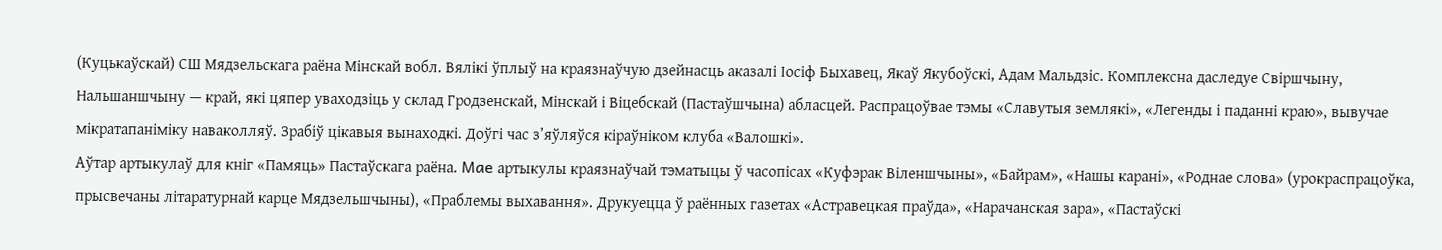(Куцькаўскай) СШ Мядзельскага раёна Мінскай вобл. Вялікі ўплыў на краязнаўчую дзейнасць аказалі Іосіф Быхавец, Якаў Якубоўскі, Адам Мальдзіс. Комплексна даследуе Свіршчыну, Нальшаншчыну — край, які цяпер уваходзіць у склад Гродзенскай, Мінскай і Віцебскай (Пастаўшчына) абласцей. Распрацоўвае тэмы «Славутыя землякі», «Легенды і паданні краю», вывучае мікратапаніміку наваколляў. Зрабіў цікавыя вынаходкі. Доўгі час з’яўляўся кіраўніком клуба «Валошкі».
Аўтар артыкулаў для кніг «Памяць» Пастаўскага раёна. Mae артыкулы краязнаўчай тэматыцы ў часопісах «Куфэрак Віленшчыны», «Байрам», «Нашы карані», «Роднае слова» (урокраспрацоўка, прысвечаны літаратурнай карце Мядзельшчыны), «Праблемы выхавання». Друкуецца ў раённых газетах «Астравецкая праўда», «Нарачанская зара», «Пастаўскі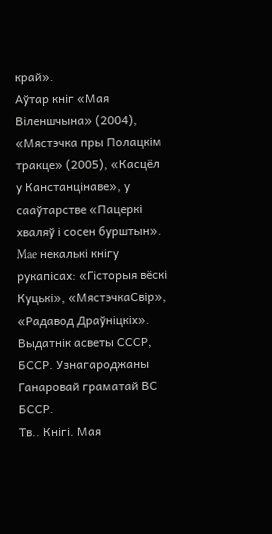край».
Аўтар кніг «Мая Віленшчына» (2004), «Мястэчка пры Полацкім тракце» (2005), «Касцёл у Канстанцінаве», у сааўтарстве «Пацеркі хваляў і сосен бурштын». Mae некалькі кнігу рукапісах: «Гісторыя вёскі Куцькі», «МястэчкаСвір», «Радавод Драўніцкіх».
Выдатнік асветы СССР, БССР. Узнагароджаны Ганаровай граматай ВС БССР.
Тв.. Кнігі. Мая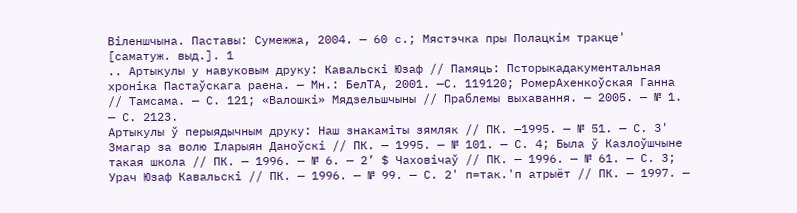Віленшчына. Паставы: Сумежжа, 2004. — 60 с.; Мястэчка пры Полацкім тракце' [саматуж. выд.]. 1
.. Артыкулы у навуковым друку: Кавальскі Юзаф // Памяць: Псторыкадакументальная хроніка Пастаўскага раена. — Мн.: БелТА, 2001. —С. 119120; РомерАхенкоўская Ганна // Тамсама. — С. 121; «Валошкі» Мядзельшчыны // Праблемы выхавання. — 2005. — № 1. — С. 2123.
Артыкулы ў перыядычным друку: Наш знакаміты зямляк // ПК. —1995. — № 51. — С. 3' Змагар за волю Іларыян Даноўскі // ПК. — 1995. — № 101. — С. 4; Была ў Казлоўшчыне такая школа // ПК. — 1996. — № 6. — 2’ $ Чаховічаў // ПК. — 1996. — № 61. — С. 3; Урач Юзаф Кавальскі // ПК. — 1996. — № 99. — С. 2' п=так.'п атрыёт // ПК. — 1997. —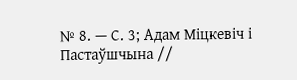№ 8. — С. 3; Адам Міцкевіч і Пастаўшчына //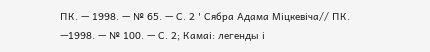ПК. — 1998. — № 65. — С. 2 ' Сябра Адама Міцкевіча// ПК. —1998. — № 100. — С. 2; Камаі: легенды і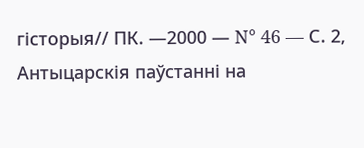гісторыя// ПК. —2000 — N° 46 — С. 2, Антыцарскія паўстанні на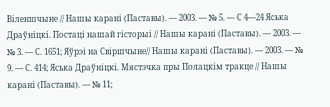Віленшчыне // Нашы карані (Паставы). — 2003. — № 5. — С 4—24 Яська Драўніцкі. Постаці нашай гісторыі // Нашы карані (Паставы). — 2003. — № 3. — С. 1651; Яўрэі на Свіршчыне// Нашы карані (Паставы). — 2003. — № 9. — С. 414; Яська Драўніцкі. Мястэчка пры Полацкім тракце // Нашы карані (Паставы). — № 11;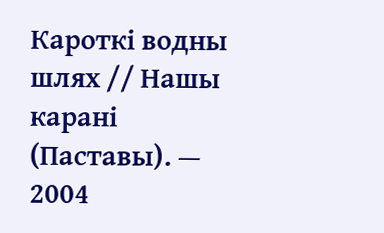Кароткі водны шлях // Нашы карані (Паставы). — 2004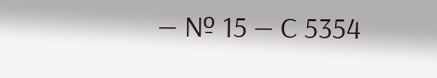— № 15 — С 5354